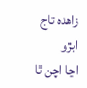زاهده تاج ابڙو
اڃا اچن ٿا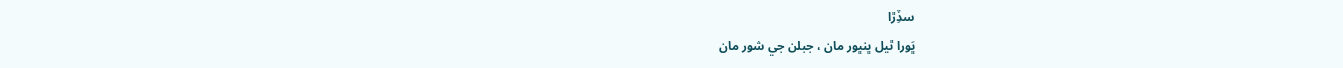سڏِڙا
ڀَورا ٿيل ڀنڀور مان ، جبلن جي شور مان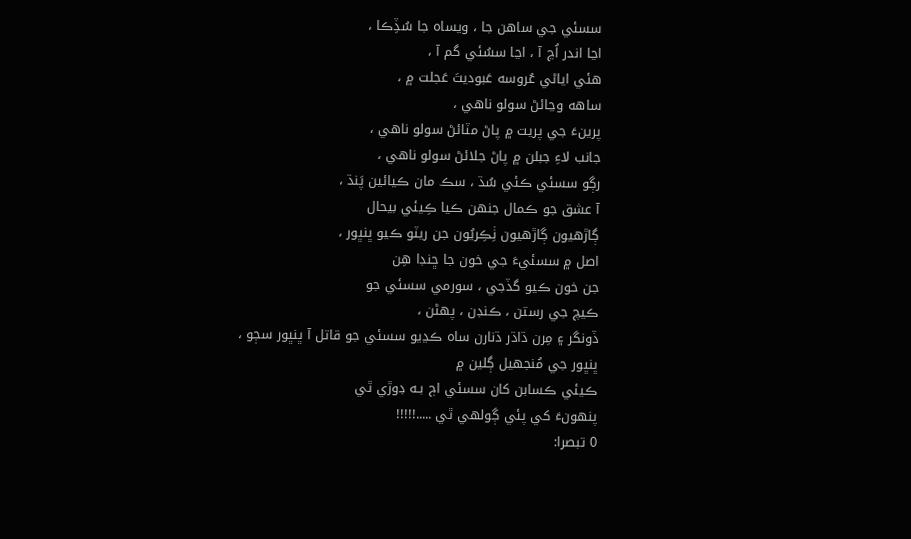سسئي جي ساهن جا ، ويساه جا سُڏِڪا ،
اڃا اندر اُڃ آ ، اڃا سسُئي گم آ ،
هئي اياڻي عُروسه عَبوديتَ عَجلت ۾ ،
ساهه وڃائڻ سولو ناهي ،
پرينءَ جي پريت ۾ پاڻ مٽائڻ سولو ناهي ،
جانب لاءِ جبلن ۾ پاڻ جلائڻ سولو ناهي ،
رڳو سسئي ڪئي سُڌ ، سڪ مان ڪيائين پَنڌ ،
آ عشق جو ڪمال جنهن ڪيا ڪِيئي بيحال
ڳاڙهيون ڳاڙهيون ٺِڪِريُون جن ريٽو ڪيو ڀنڀور ،
اصل ۾ سسئيءَ جي خون جا ڇنڊا هِن
جن خون ڪيو گڏجي ، سورمي سسئي جو
ڪيچ جي رستن ، ڪنڊن ، پهڻن ،
ڏونگر ۽ مِرن ڌاڌر ڌنارن ساه ڪڍيو سسئي جو قاتل آ ڀنڀور سڄو ،
ڀنڀور جي مُنجهيل ڳلين ۾
ڪيئي ڪسابن کان سسئي اڄ بـه ڊوڙي ٿي
پنهونءَ کي پئي ڳولهي ٿي .....!!!!!
0 تبصرا: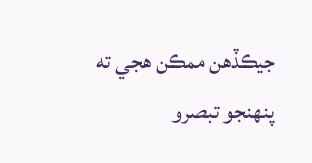جيڪڏهن ممڪن هجي ته پنهنجو تبصرو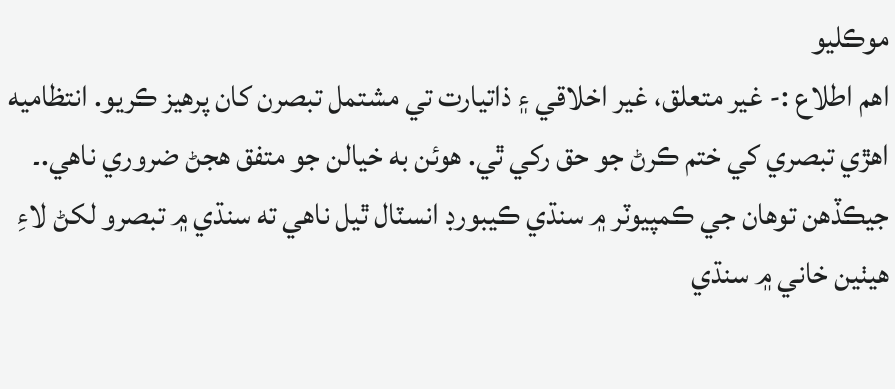موڪليو
اهم اطلاع :- غير متعلق، غير اخلاقي ۽ ذاتيارت تي مشتمل تبصرن کان پرهيز ڪريو. انتظاميه اهڙي تبصري کي ختم ڪرڻ جو حق رکي ٿي. هوئن به خيالن جو متفق هجڻ ضروري ناهي.۔ جيڪڏهن توهان جي ڪمپيوٽر ۾ سنڌي ڪيبورڊ انسٽال ٿيل ناهي ته سنڌي ۾ تبصرو لکڻ لاءِ هيٺين خاني ۾ سنڌي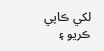لکي ڪاپي ڪريو ۽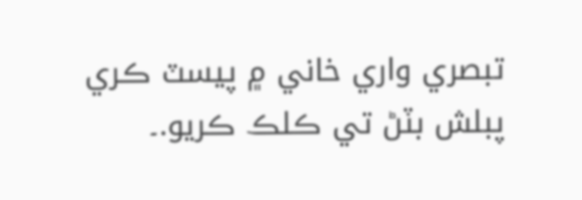تبصري واري خاني ۾ پيسٽ ڪري پبلش بٽڻ تي ڪلڪ ڪريو.۔